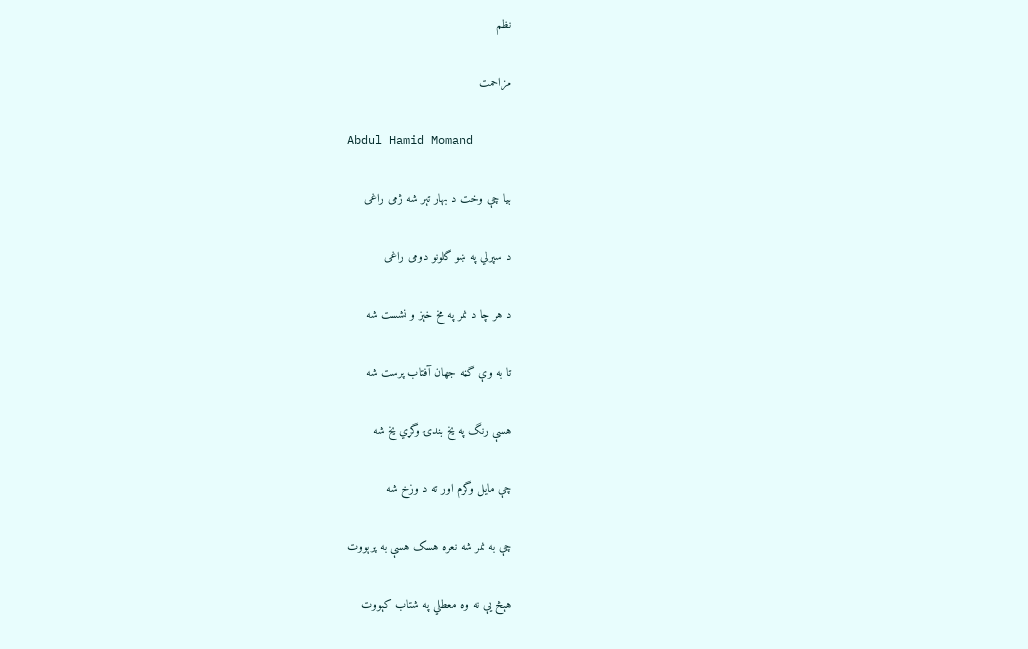نظم

مزاحمت

Abdul Hamid Momand

بيا چې وخت د بهار تېر شه ژمی راغی

د سپرلي په ښو گلونو دومی راغی

د هر چا د نمر په مخ خېز و نشست شه

تا به وې گڼه جهان آفتاب پرست شه

هسې رنگ په يخ بندۍ وگړي يخ شه

چې مايل وگرم اور ته د وزخ شه

چې به نمر شه نعره هسک هسې به پرېووت

هېڅ يې نه وه معطلي په شتاب کېووت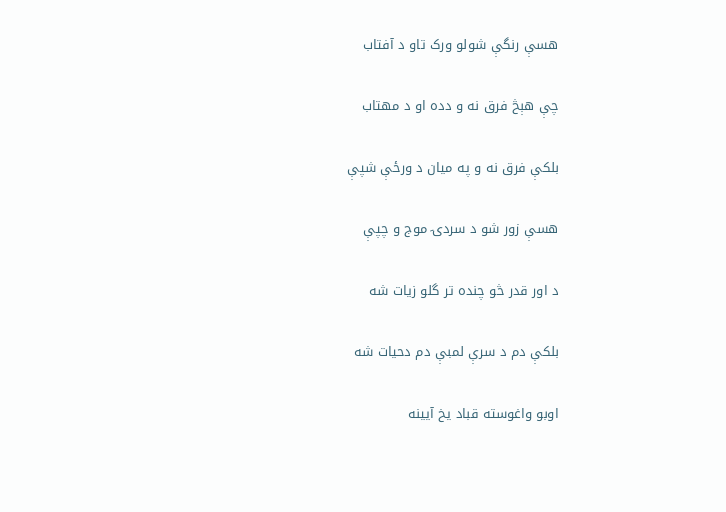هسې رنگې شولو ورک تاو د آفتاب

چې هېڅ فرق نه و دده او د مهتاب

بلکې فرق نه و په ميان د ورځې شپې

هسې زور شو د سردۍ موج و چپې

د اور قدر څو چنده تر گلو زيات شه

بلکې دم د سرې لمبې دم دحيات شه

اوبو واغوسته قباد يخ آيينه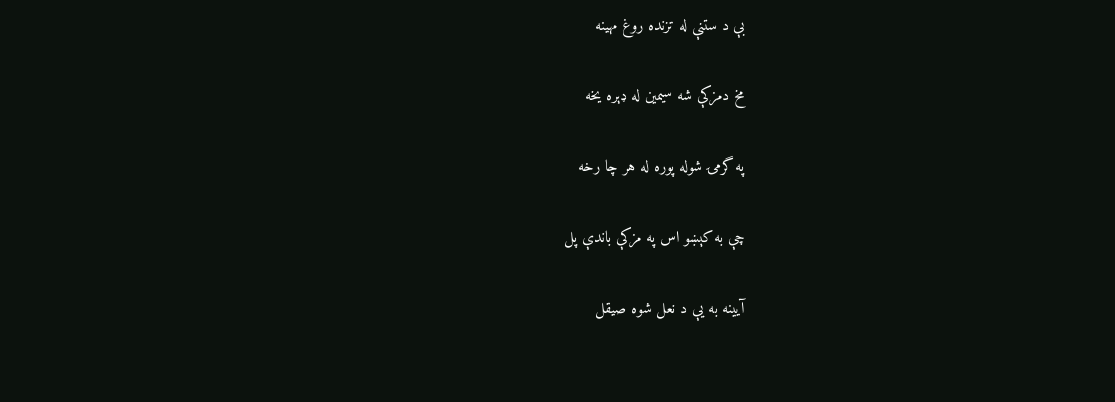بې د ستنې له تزنده روغ مهينه

مخ دمزکې شه سيمين له ډېره يخه

په گرمۍ شوله پوره له هر چا رخه

چې به کېښو اس په مزکې باندې پل

آيينه به يې د نعل شوه صيقل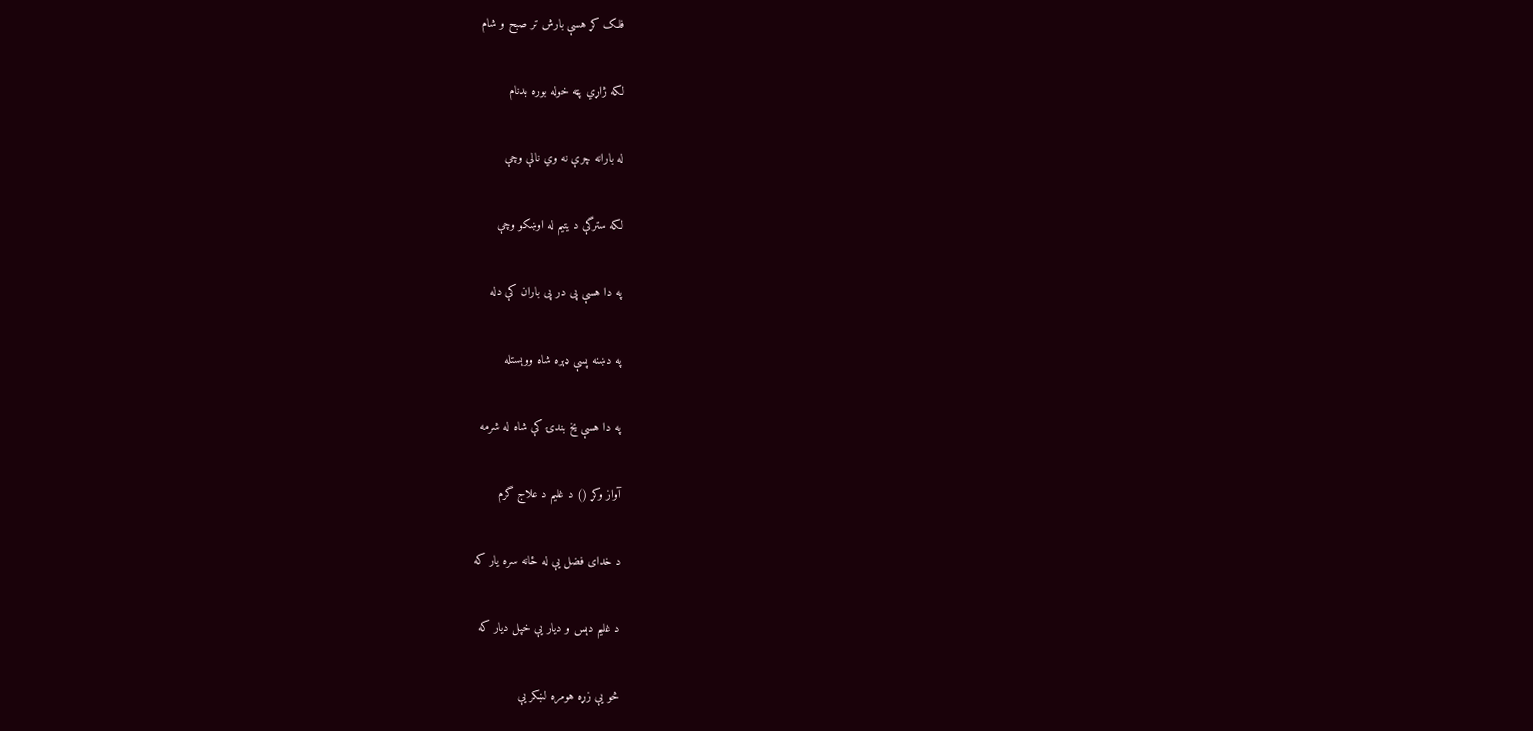فلک کړ هسې بارش تر صبح و شام

لکه ژاړي پټه خوله بوره بدنام

له بارانه چرې نه وي نالې وچې

لکه سترگې د يتيم له اوښکو وچې

په دا هسې پی در پی باران کې دله

په دښنه پسې ډېره شاه ووېستله

په دا هسې يخ بندۍ کې شاه له شرمه

آواز وکړ () د غليم د علاج گرم

د خدای فضل يې له ځانه سره يار که

د غليم دېس و ديار يې خپل ديار که

څو يې زړه هومره لښکر يې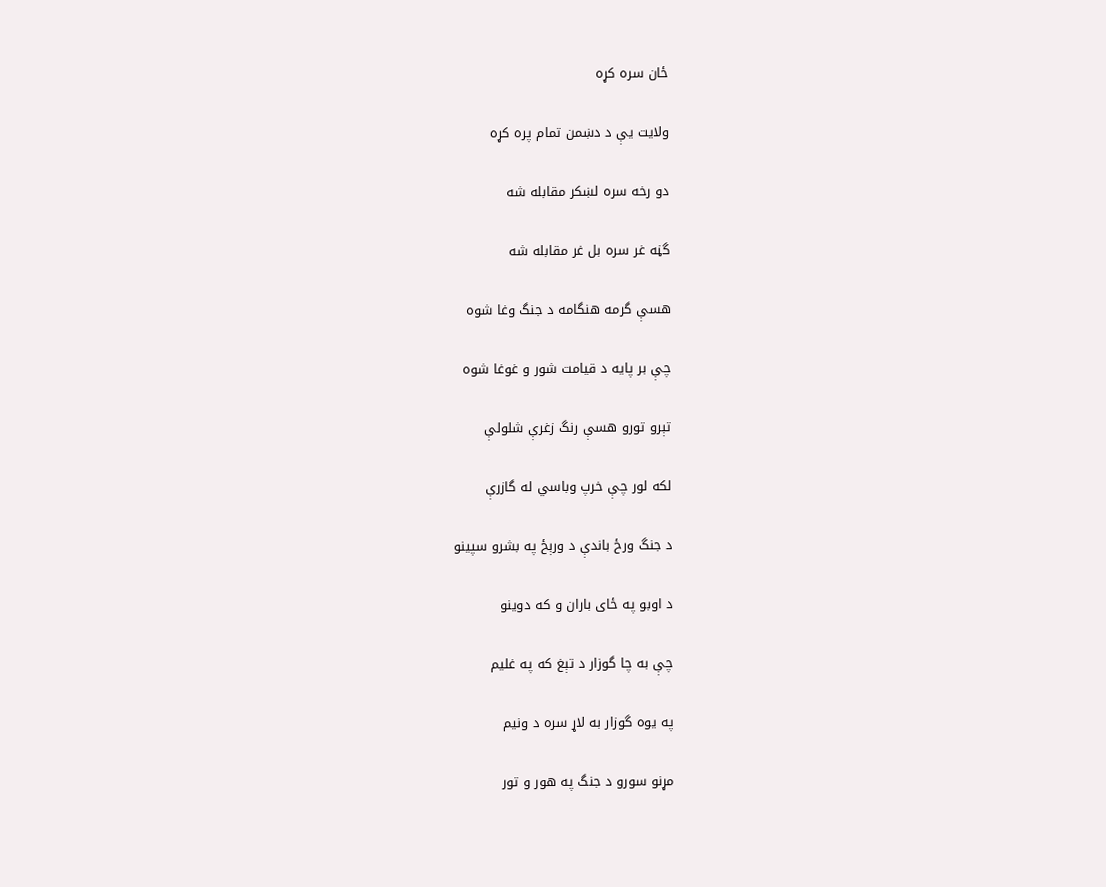ځان سره کړه

ولايت يې د دښمن تمام پره کړه

دو رخه سره لښکر مقابله شه

گڼه غر سره بل غر مقابله شه

هسې گرمه هنگامه د جنگ وغا شوه

چې بر پايه د قيامت شور و غوغا شوه

تېرو تورو هسې رنگ زغرې شلولې

لکه لور چې خرپ وباسي له گازرې

د جنگ ورځ باندې د ورېځ په بشرو سپينو

د اوبو په ځای باران و که دوينو

چې به چا گوزار د تېغ که په غليم

په يوه گوزار به لاړ سره د ونيم

مړنو سورو د جنگ په هور و تور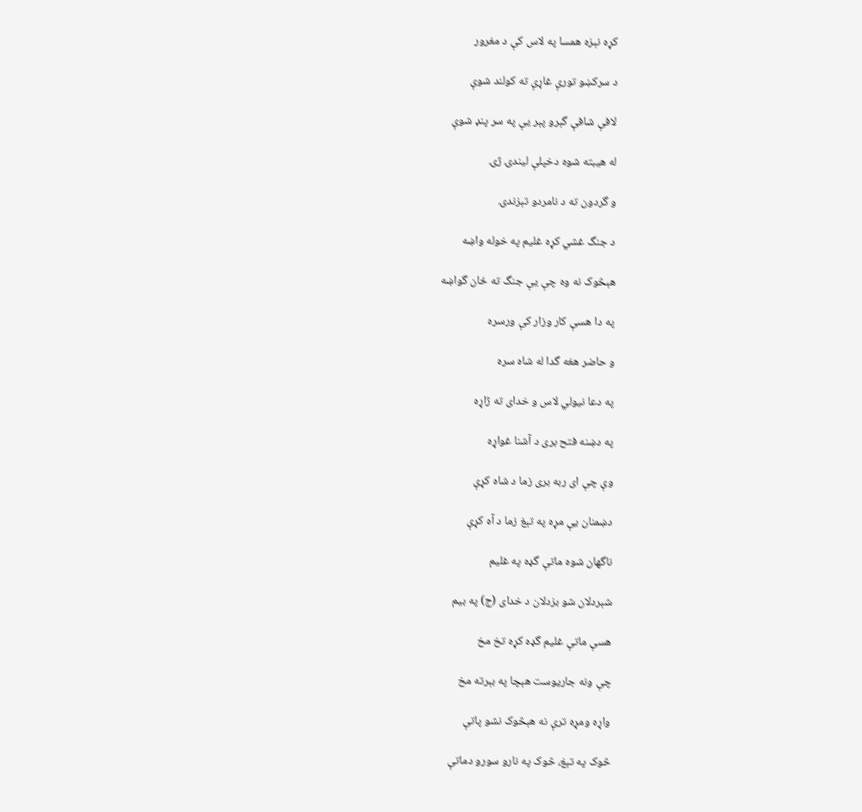کړه نېزه همسا په لاس کې د مغرور

د سرکښو تورې غاړې ته کولند شوې

لافې شافې گېرو پېر يې په سر پنډ شوې

له هيبته شوه دخپلې ليندۍ ژۍ

و گردون ته د نامردو تېزندۍ

د جنگ غشي کړه غليم په خوله واښه

هېڅوک نه وه چې يې جنگ ته ځان گواښه

په دا هسې کار وزار کې ورسره

و حاضر هغه گدا له شاه سره

په دعا نيولي لاس و خدای ته ژاړه

په دښنه فتح بری د آشنا غواړه

وې چې ای ربه بری زما د شاه کړې

دښمنان يې مړه په تېغ زما د آه کړې

ناگهان شوه ماتې گډه په غليم

شېردلان شو بزدلان د خدای (ج) په بيم

هسې ماتې غليم گډه کړه تخ مخ

چې ونه جاريوست هېچا په بېرته مخ

واړه ومړه ترې نه هېڅوک نشو پاتې

څوک په تېغ، څوک په نارو سورو دماتې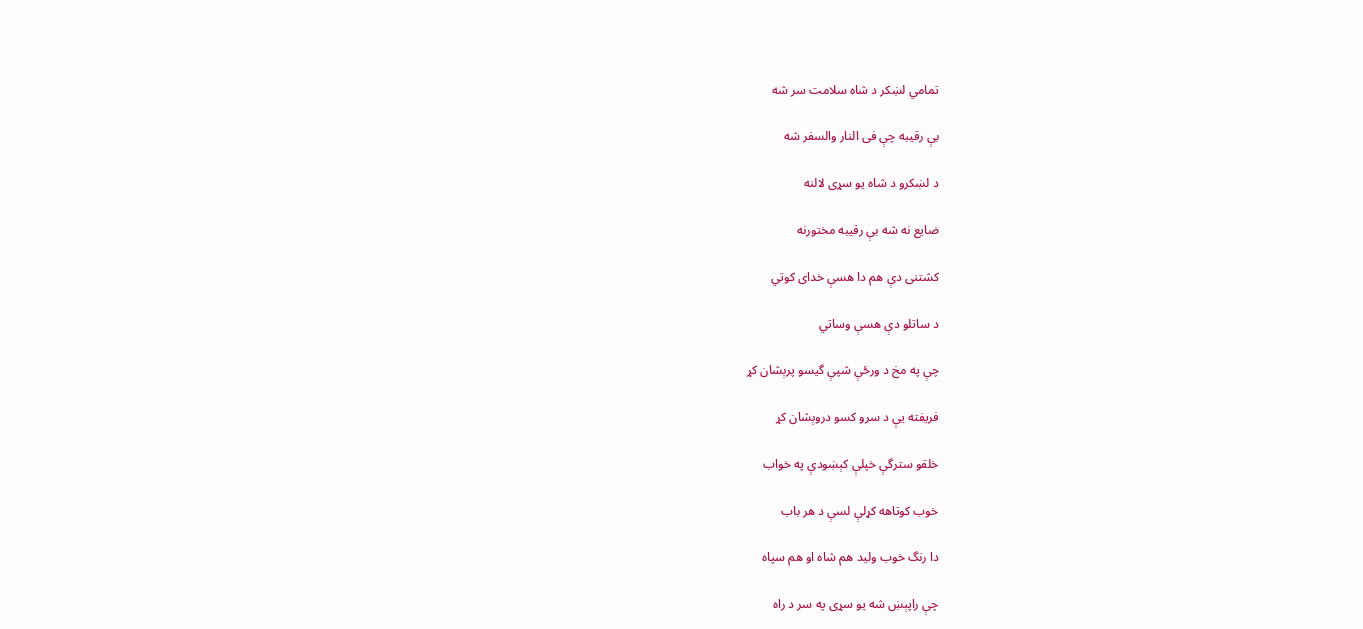تمامي لښکر د شاه سلامت سر شه

بې رقيبه چې فی النار والسفر شه

د لښکرو د شاه يو سړی لالنه

ضايع نه شه بې رقيبه مختورنه

کشتنی دې هم دا هسې خدای کوتي

د ساتلو دې هسې وساتي

چې په مخ د ورځې شپې گيسو پرېشان کړ

فريفته يې د سرو کسو دروېشان کړ

خلقو سترگې خپلې کېښودې په خواب

خوب کوتاهه کړلې لسې د هر باب

دا رنگ خوب وليد هم شاه او هم سپاه

چې راپېښ شه يو سړی په سر د راه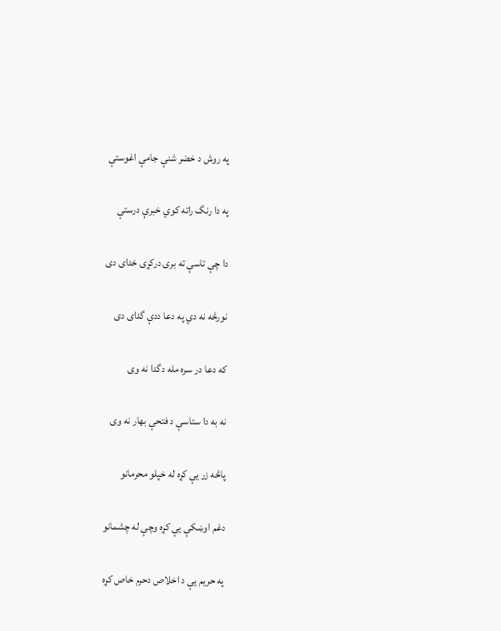په روش د خضر شنې جامې اغوستې

په دا رنگ راته کوي خبرې درستې

دا چې تاسې ته بری درکړی خدای دی

نورڅه نه دي په دعا ددې گدای دی

که دعا در سره مله دگدا نه وی

نه به دا ستاسې د فتحې بهار نه وی

پاڅه زر يې کړه له خپلو محرمانو

دغم اوښکې يې کړه وچې له چشمانو

په حريم يې د اخلاص دحرم خاص کړه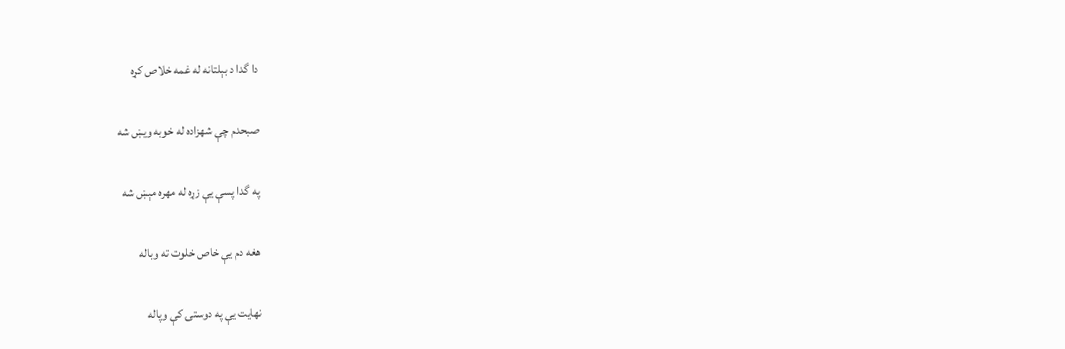دا گدا د بېلتانه له غمه خلاص کړه

صبحدم چې شهزاده له خوبه ويښ شه

په گدا پسې يې زړه له مهره مېښ شه

هغه دم يې خاص خلوت ته وباله

نهايت يې په دوستۍ کې وپاله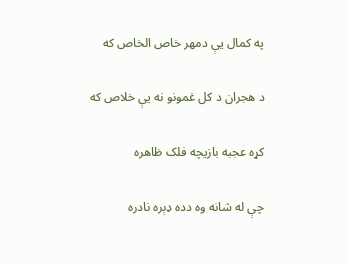په کمال يې دمهر خاص الخاص که

د هجران د کل غمونو نه يې خلاص که

کړه عجبه بازيچه فلک ظاهره

چې له شانه وه دده ډېره نادره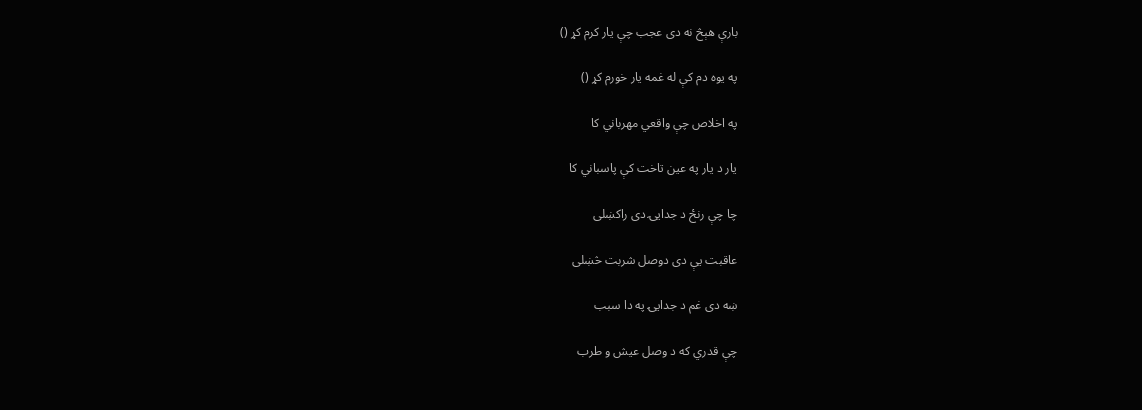بارې هېڅ نه دی عجب چې يار کرم کړ ()

په يوه دم کې له غمه يار خورم کړ ()

په اخلاص چې واقعي مهرباني کا

يار د يار په عين تاخت کې پاسباني کا

چا چې رنځ د جدايۍ دی راکښلی

عاقبت يې دی دوصل شربت څښلی

ښه دی غم د جدايۍ په دا سبب

چې قدري که د وصل عيش و طرب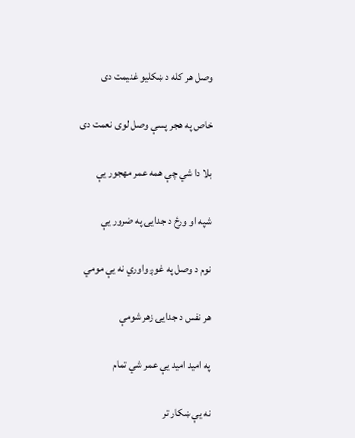وصل هر کله د ښکليو غنيمت دی

خاص په هجر پسې وصل لوی نعمت دی

بلا دا شي چې همه عمر مهجور يې

شپه او ورځ د جدايۍ په ضرور يې

نوم د وصل په غوږ واوري نه يې مومي

هر نفس د جدايۍ زهر شومې

په اميد اميد يې عمر شي تمام

نه يې ښکار تر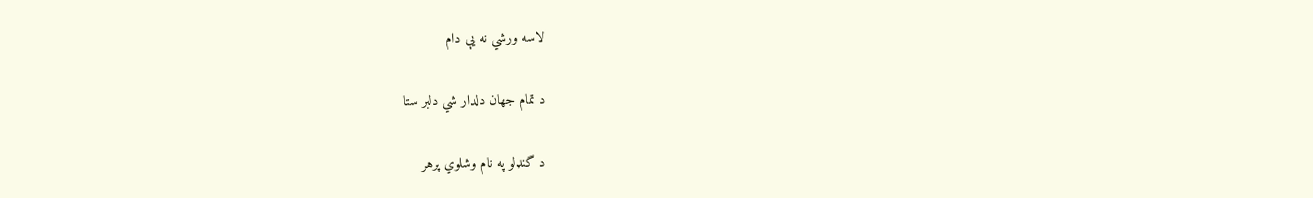لاسه ورشي نه يې دام

د تمام جهان دلدار شي دلبر ستا

د گنډلو په نام وشلوي پرهر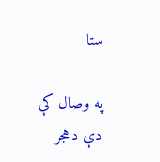ستا

په وصال کې دې دهجر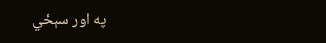په اور سېځي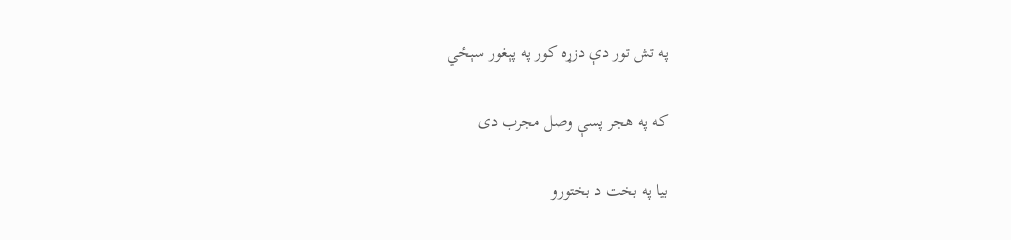په تش تور دې دزړه کور په پېغور سېځي

که په هجر پسې وصل مجرب دی

بيا په بخت د بختورو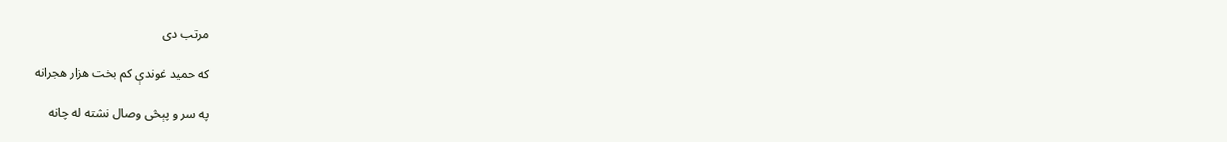مرتب دی

که حميد غوندې کم بخت هزار هجرانه

په سر و پېڅی وصال نشته له چانه